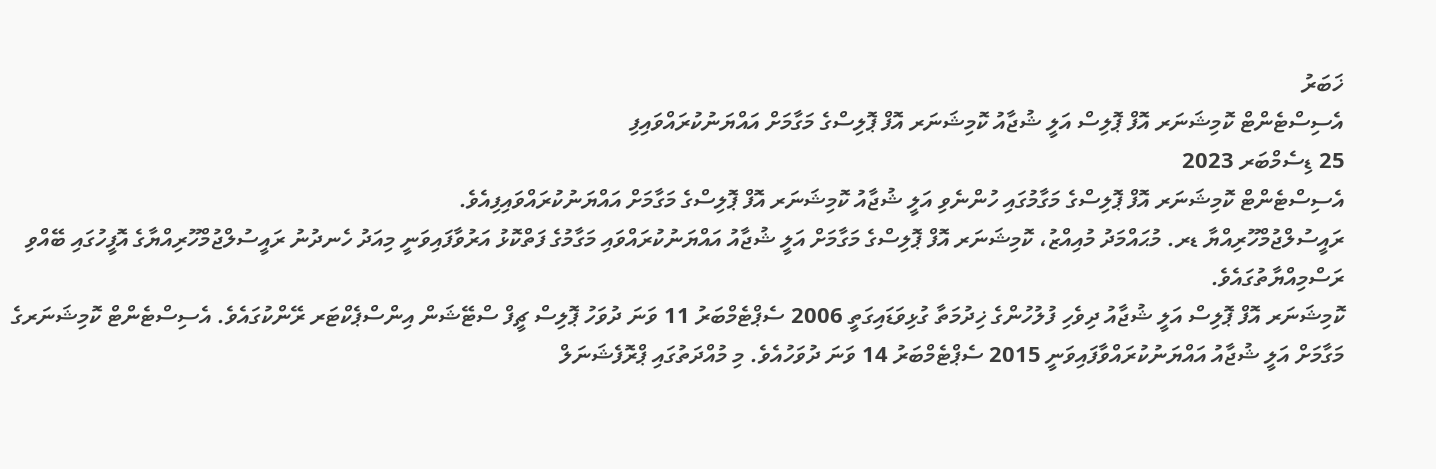ޚަބަރު
އެސިސްޓެންޓް ކޮމިޝަނަރ އޮފް ޕޮލިސް އަލީ ޝުޖާއު ކޮމިޝަނަރ އޮފް ޕޮލިސްގެ މަގާމަށް އައްޔަނުކުރައްވައިފި
25 ޑިސެމްބަރ 2023
އެސިސްޓެންޓް ކޮމިޝަނަރ އޮފް ޕޮލިސްގެ މަގާމުގައި ހުންނެވި އަލީ ޝުޖާއު ކޮމިޝަނަރ އޮފް ޕޮލިސްގެ މަގާމަށް އައްޔަނުކުރައްވައިފިއެވެ.
ރައީސުލްޖުމްހޫރިއްޔާ ޑރ. މުޙައްމަދު މުއިއްޒު، ކޮމިޝަނަރ އޮފް ޕޮލިސްގެ މަގާމަށް އަލީ ޝުޖާއު އައްޔަނުކުރައްވައި މަގާމުގެ ފަތްކޮޅު އަރުވާފައިވަނީ މިއަދު ހެނދުނު ރައީސުލްޖުމްހޫރިއްޔާގެ އޮފީހުގައި ބޭއްވި ރަސްމިއްޔާތުގައެވެ.
ކޮމިޝަނަރ އޮފް ޕޮލިސް އަލީ ޝުޖާއު ދިވެހި ފުލުހުންގެ ޚިދުމަތާ ގުޅިވަޑައިގަތީ 2006 ސެޕްޓެމްބަރު 11 ވަނަ ދުވަހު ޕޮލިސް ޗީފް ސްޓޭޝަން އިންސްޕެކްޓަރ ރޭންކުގައެވެ. އެސިސްޓެންޓް ކޮމިޝަނަރގެ މަގާމަށް އަލީ ޝުޖާއު އައްޔަނުކުރައްވާފައިވަނީ 2015 ސެޕްޓެމްބަރު 14 ވަނަ ދުވަހުއެވެ. މި މުއްދަތުގައި ޕްރޮފެޝަނަލް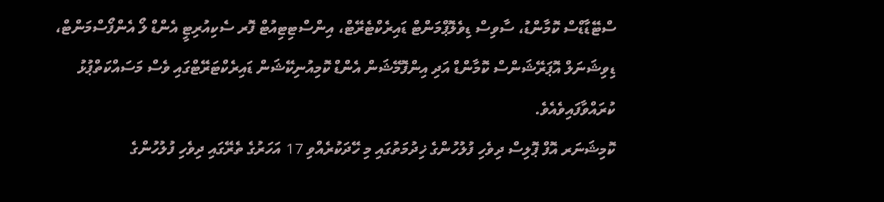ސްޓޭޑާޑްސް ކޮމާންޑު، ސާވިސް ޑިވެލޮޕްމަންޓް ޑައިރެކްޓެރޭޓް، އިންސްޓިޓިއުޓް ފޮރ ސެކިއުރިޓީ އެންޑް ލޯ އެންފޯސްމަންޓް، ޑިވިޝަނަލް އޮޕަރޭޝަންސް ކޮމާންޑް އަދި އިންފޮމޭޝަން އެންޑް ކޮމިއުނިކޭޝަން ޑައިރެކްޓަރޭޓްގައި ވެސް މަސައްކަތްޕުޅު ކުރައްވާފައިވެއެވެ.
ކޮމިޝަނަރ އޮފް ޕޮލިސް ދިވެހި ފުލުހުންގެ ޚިދުމަތުގައި މި ހޭދަކުރެއްވި 17 އަހަރުގެ ތެރޭގައި ދިވެހި ފުލުހުންގެ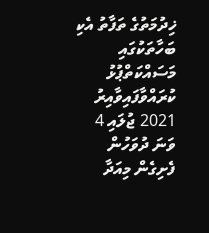ޚިދުމަތުގެ ތަފާތު އެކި ބަހާތަކުގައި މަސައްކަތްޕުޅު ކުރައްވާފައިވާއިރު 2021 ޖުލައި 4 ވަނަ ދުވަހުން ފެށިގެން މިއަދާ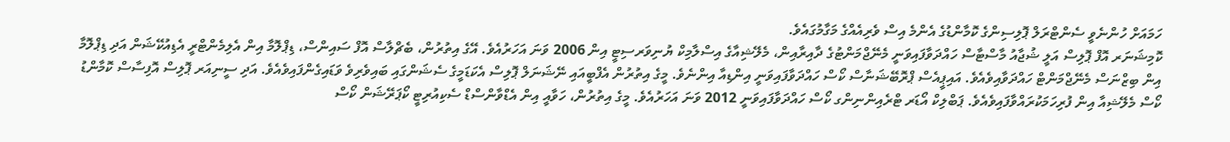ހަމައަށް ހުންނެވީ ސެންޓްރަލް ޕޮލިސިންގެ ކޮމާންޑުގެ އެންމެ އިސް ވެރިއެއްގެ މަގާމުގައެވެ.
ކޮމިޝަނަރ އޮފް ޕޮލިސް އަލީ ޝުޖާއު މާސްޓާސް ހައްދަވާފައިވަނީ މެނޭޖްމަންޓުގެ ދާއިރާއިން، މެލޭޝިއާގެ އިސްލާމިކް ޔުނިވަރސިޓީ އިން 2006 ވަނަ އަހަރުއެވެ. އޭގެ އިތުރުން، ބެޗްލާސް އޮފް ސައިންސް، ޑިޕްލޮމާ އިން އެލިމެންޓްރީ އެޑިއުކޭޝަން އަދި ޑިޕްލޮމާ އިން ބިޒްނަސް މެނޭޖްމަންޓް ހައްދަވާއިވެއެވެ. އައިޕީއެސް ޕްރޮބޭޝަނާސް ކޯސް ހައްދަވާފައިވަނީ އިންޑިއާ އިންނެވެ. މީގެ އިތުރުން އެފްބީއައި ނޭޝަނަލް ޕޮލިސް އެކަޑަމީގެ ސެޝަންގައި ބައިވެރިވެ ވަޑައިގެންފައިވެއެވެ. އަދި ސީނިއަރ ޕޮލިސް އޮފިސާސް ކޮމާންޑު ކޯސް މެލޭޝިއާ އިން ފުރިހަމަކުރައްވާފައިވެއެވެ. ޕަބްލިކް އޯޑަރ ޓްރެއިންނިންގ ކޯސް ހައްދަވާފައިވަނީ 2012 ވަނަ އަހަރުއެވެ. މީގެ އިތުރުން، ހަވާއީ އިން އެޑްވާންސްޑް ސެކިއުރިޓީ ކޯޕަރޭޝަން ކޯސް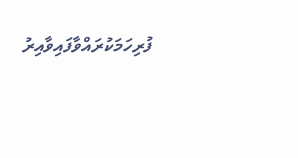ފުރިހަމަކުރައްވާފައިވާއިރު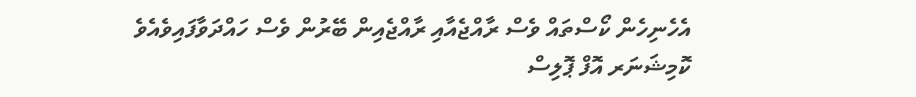އެހެނިހެން ކޯސްތައް ވެސް ރާއްޖެއާއި ރާއްޖެއިން ބޭރުން ވެސް ހައްދަވާފައިވެއެވެ
ކޮމިޝަނަރ އޮފް ޕޮލިސް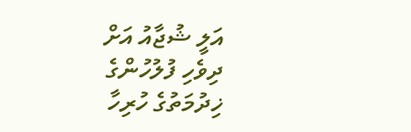އަލީ ޝުޖާއު އަށް ދިވެހި ފުލުހުންގެ ޚިދުމަތުގެ ހުރިހާ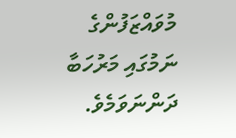މުވައްޒަފުންގެ ނަމުގައި މަރުހަބާ ދަންނަވަމެވެ.